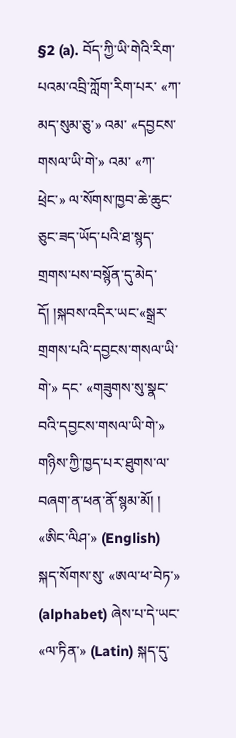§2 (a). བོད་ཀྱི་ཡི་གེའི་རིག་པའམ་འབྲི་ཀློག་རིག་པར་ «ཀ་མད་སུམ་ཅུ་» འམ་ «དབྱངས་གསལ་ཡི་གེ་» འམ་ «ཀ་ཕྲེང་» ལ་སོགས་ཁྱབ་ཆེ་ཆུང་ཅུང་ཟད་ཡོད་པའི་ཐ་སྙད་གྲགས་པས་བསྙོན་དུ་མེད་དོ། །སྐབས་འདིར་ཡང་«སྒྲར་གྲགས་པའི་དབྱངས་གསལ་ཡི་གེ་» དང་ «གཟུགས་སུ་སྣང་བའི་དབྱངས་གསལ་ཡི་གེ་» གཉིས་ཀྱི་ཁྱད་པར་ཐུགས་ལ་བཞག་ན་ཕན་ནོ་སྙམ་མོ། ། «ཨིང་ལིཤ་» (English) སྐད་སོགས་སུ་ «ཨལ་ཕ་བེཏ་» (alphabet) ཞེས་པ་དེ་ཡང་ «ལ་ཏིན་» (Latin) སྐད་དུ་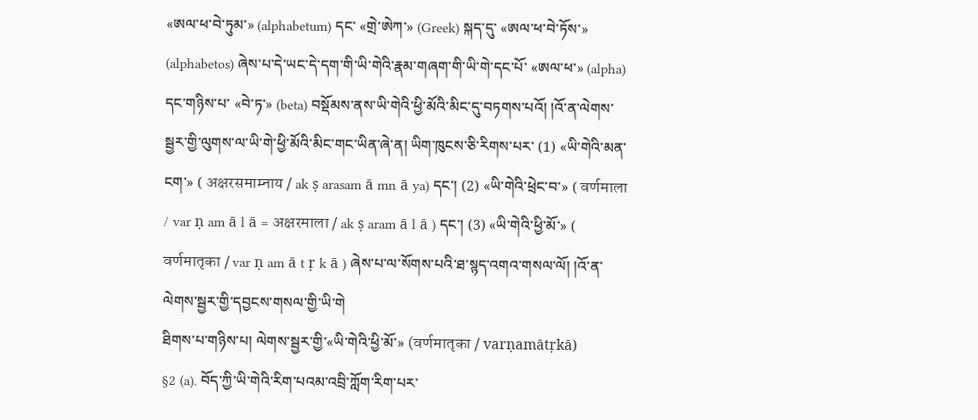«ཨལ་ཕ་བེ་ཏུམ་» (alphabetum) དང་ «གྲེ་ཨེཀ་» (Greek) སྐད་དུ་ «ཨལ་ཕ་བེ་ཏོས་» (alphabetos) ཞེས་པ་དེ་ཡང་དེ་དག་གི་ཡི་གེའི་རྣམ་གཞག་གི་ཡི་གེ་དང་པོ་ «ཨལ་ཕ་» (alpha) དང་གཉིས་པ་ «བེ་ཏ་» (beta) བསྡོམས་ནས་ཡི་གེའི་ཕྱི་མོའི་མིང་དུ་བཏགས་པའོ། །འོ་ན་ལེགས་སྦྱར་གྱི་ལུགས་ལ་ཡི་གེ་ཕྱི་མོའི་མིང་གང་ཡིན་ཞེ་ན། ཡིག་ཁུངས་ཅི་རིགས་པར་ (1) «ཡི་གེའི་མན་ངག་» ( अक्षरसमाम्नाय / ak ṣ arasam ā mn ā ya) དང་། (2) «ཡི་གེའི་ཕྲེང་བ་» ( वर्णमाला / var ṇ am ā l ā = अक्षरमाला / ak ṣ aram ā l ā ) དང་། (3) «ཡི་གེའི་ཕྱི་མོ་» ( वर्णमातृका / var ṇ am ā t ṛ k ā ) ཞེས་པ་ལ་སོགས་པའི་ཐ་སྙད་འགའ་གསལ་ལོ། །འོ་ན་ལེགས་སྦྱར་གྱི་དབྱངས་གསལ་གྱི་ཡི་གེ
ཐིགས་པ་གཉིས་པ། ལེགས་སྦྱར་གྱི་«ཡི་གེའི་ཕྱི་མོ་» (वर्णमातृका / varṇamātṛkā)
§2 (a). བོད་ཀྱི་ཡི་གེའི་རིག་པའམ་འབྲི་ཀློག་རིག་པར་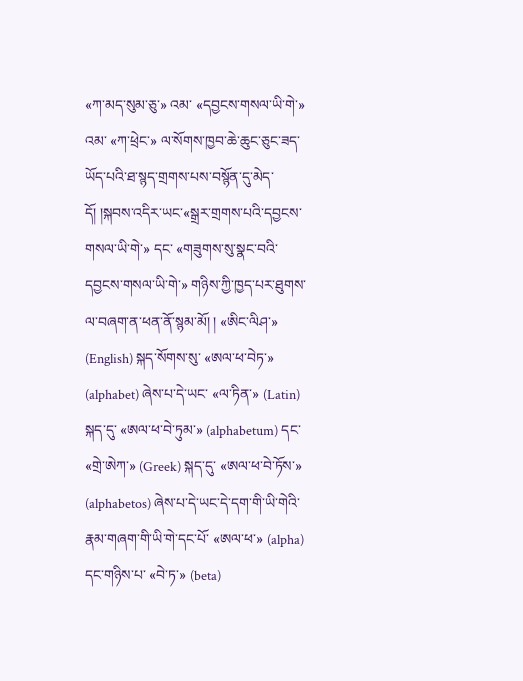«ཀ་མད་སུམ་ཅུ་» འམ་ «དབྱངས་གསལ་ཡི་གེ་» འམ་ «ཀ་ཕྲེང་» ལ་སོགས་ཁྱབ་ཆེ་ཆུང་ཅུང་ཟད་ཡོད་པའི་ཐ་སྙད་གྲགས་པས་བསྙོན་དུ་མེད་དོ། །སྐབས་འདིར་ཡང་«སྒྲར་གྲགས་པའི་དབྱངས་གསལ་ཡི་གེ་» དང་ «གཟུགས་སུ་སྣང་བའི་དབྱངས་གསལ་ཡི་གེ་» གཉིས་ཀྱི་ཁྱད་པར་ཐུགས་ལ་བཞག་ན་ཕན་ནོ་སྙམ་མོ། ། «ཨིང་ལིཤ་» (English) སྐད་སོགས་སུ་ «ཨལ་ཕ་བེཏ་» (alphabet) ཞེས་པ་དེ་ཡང་ «ལ་ཏིན་» (Latin) སྐད་དུ་ «ཨལ་ཕ་བེ་ཏུམ་» (alphabetum) དང་ «གྲེ་ཨེཀ་» (Greek) སྐད་དུ་ «ཨལ་ཕ་བེ་ཏོས་» (alphabetos) ཞེས་པ་དེ་ཡང་དེ་དག་གི་ཡི་གེའི་རྣམ་གཞག་གི་ཡི་གེ་དང་པོ་ «ཨལ་ཕ་» (alpha) དང་གཉིས་པ་ «བེ་ཏ་» (beta)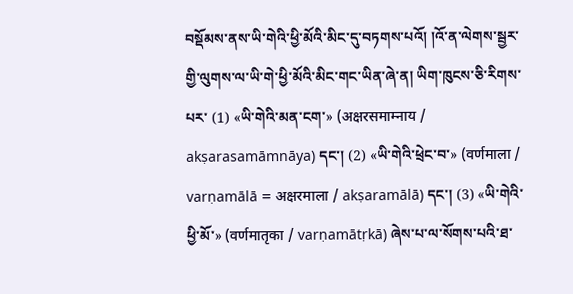བསྡོམས་ནས་ཡི་གེའི་ཕྱི་མོའི་མིང་དུ་བཏགས་པའོ། །འོ་ན་ལེགས་སྦྱར་གྱི་ལུགས་ལ་ཡི་གེ་ཕྱི་མོའི་མིང་གང་ཡིན་ཞེ་ན། ཡིག་ཁུངས་ཅི་རིགས་པར་ (1) «ཡི་གེའི་མན་ངག་» (अक्षरसमाम्नाय / akṣarasamāmnāya) དང་། (2) «ཡི་གེའི་ཕྲེང་བ་» (वर्णमाला / varṇamālā = अक्षरमाला / akṣaramālā) དང་། (3) «ཡི་གེའི་ཕྱི་མོ་» (वर्णमातृका / varṇamātṛkā) ཞེས་པ་ལ་སོགས་པའི་ཐ་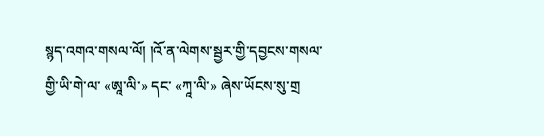སྙད་འགའ་གསལ་ལོ། །འོ་ན་ལེགས་སྦྱར་གྱི་དབྱངས་གསལ་གྱི་ཡི་གེ་ལ་ «ཨཱ་ལི་» དང་ «ཀཱ་ལི་» ཞེས་ཡོངས་སུ་གྲ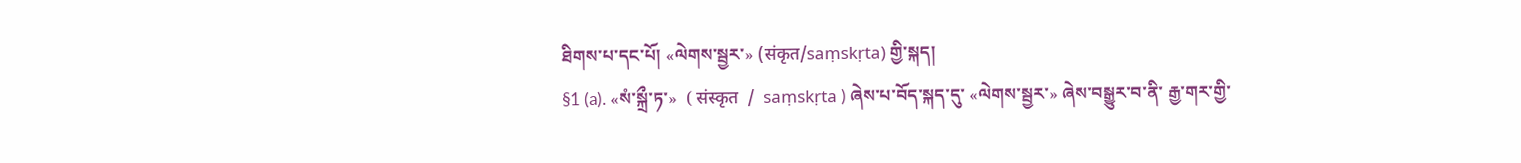ཐིགས་པ་དང་པོ། «ལེགས་སྦྱར་» (संकृत/saṃskṛta) གྱི་སྐད།
§1 (a). «སཾ་སྐྲྀ་ཏ་»  ( संस्कृत  /  saṃskṛta ) ཞེས་པ་བོད་སྐད་དུ་ «ལེགས་སྦྱར་» ཞེས་བསྒྱུར་བ་ནི་ རྒྱ་གར་གྱི་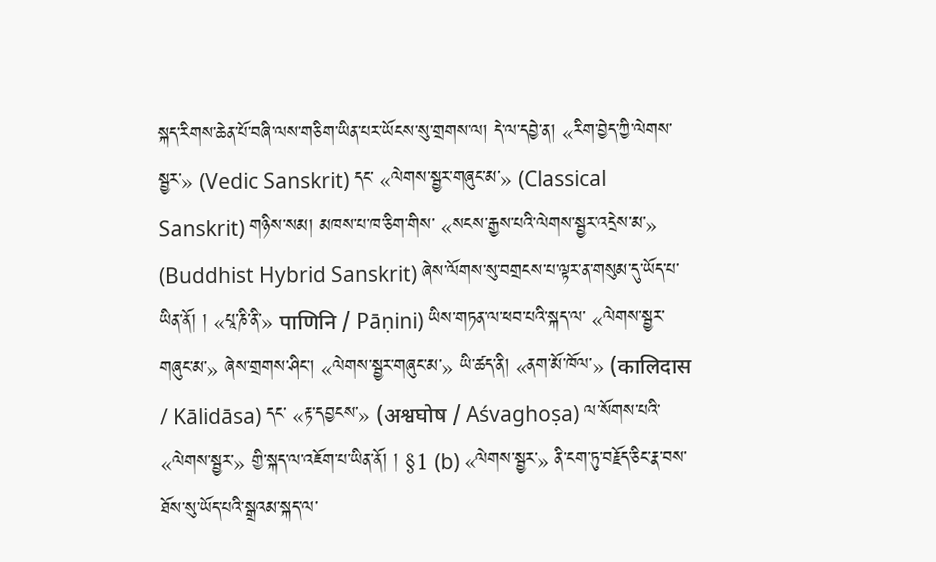སྐད་རིགས་ཆེན་པོ་བཞི་ལས་གཅིག་ཡིན་པར་ཡོངས་སུ་གྲགས་ལ། དེ་ལ་དབྱེ་ན། «རིག་བྱེད་ཀྱི་ལེགས་སྦྱར་» (Vedic Sanskrit) དང་ «ལེགས་སྦྱར་གཞུང་མ་» (Classical Sanskrit) གཉིས་སམ། མཁས་པ་ཁ་ཅིག་གིས་ «སངས་རྒྱས་པའི་ལེགས་སྦྱར་འདྲེས་མ་» (Buddhist Hybrid Sanskrit) ཞེས་ལོགས་སུ་བགྲངས་པ་ལྟར་ན་གསུམ་དུ་ཡོད་པ་ཡིན་ནོ། ། «པཱ་ཎི་ནི་» पाणिनि / Pāṇini) ཡིས་གཏན་ལ་ཕབ་པའི་སྐད་ལ་ «ལེགས་སྦྱར་གཞུང་མ་» ཞེས་གྲགས་ཤིང་། «ལེགས་སྦྱར་གཞུང་མ་» ཡི་ཚད་ནི། «ནག་མོ་ཁོལ་» (कालिदास / Kālidāsa) དང་ «རྟ་དབྱངས་» (अश्वघोष / Aśvaghoṣa) ལ་སོགས་པའི་ «ལེགས་སྦྱར་» གྱི་སྐད་ལ་འཇོག་པ་ཡིན་ནོ། ། §1 (b) «ལེགས་སྦྱར་» ནི་ངག་ཏུ་བརྗོད་ཅིང་རྣ་བས་ཐོས་སུ་ཡོད་པའི་སྒྲའམ་སྐད་ལ་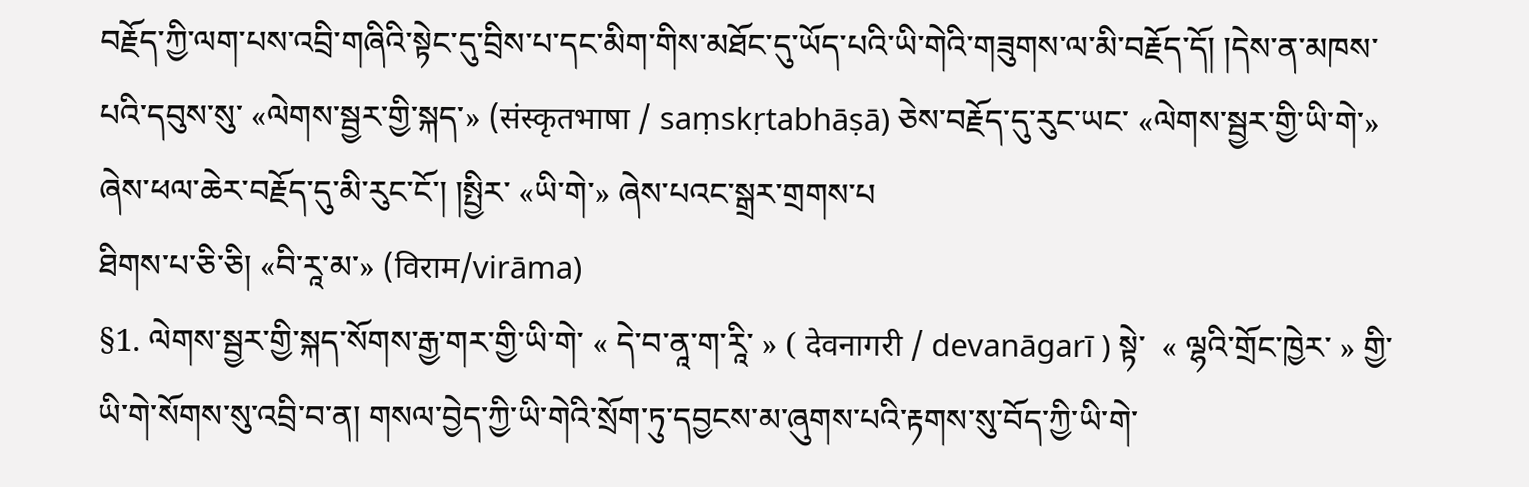བརྗོད་ཀྱི་ལག་པས་འབྲི་གཞིའི་སྟེང་དུ་བྲིས་པ་དང་མིག་གིས་མཐོང་དུ་ཡོད་པའི་ཡི་གེའི་གཟུགས་ལ་མི་བརྗོད་དོ། །དེས་ན་མཁས་པའི་དབུས་སུ་ «ལེགས་སྦྱར་གྱི་སྐད་» (संस्कृतभाषा / saṃskṛtabhāṣā) ཅེས་བརྗོད་དུ་རུང་ཡང་ «ལེགས་སྦྱར་གྱི་ཡི་གེ་» ཞེས་ཕལ་ཆེར་བརྗོད་དུ་མི་རུང་ངོ་། །སྤྱིར་ «ཡི་གེ་» ཞེས་པའང་སྒྲར་གྲགས་པ
ཐིགས་པ་ཅི་ཅི། «བི་རཱ་མ་» (विराम/virāma)
§1. ལེགས་སྦྱར་གྱི་སྐད་སོགས་རྒྱ་གར་གྱི་ཡི་གེ་ « དེ་བ་ནཱ་ག་རཱི་ » ( देवनागरी / devanāgarī ) སྟེ་  « ལྷའི་གྲོང་ཁྱེར་ » གྱི་ཡི་གེ་སོགས་སུ་འབྲི་བ་ན། གསལ་བྱེད་ཀྱི་ཡི་གེའི་སྲོག་ཏུ་དབྱངས་མ་ཞུགས་པའི་རྟགས་སུ་བོད་ཀྱི་ཡི་གེ་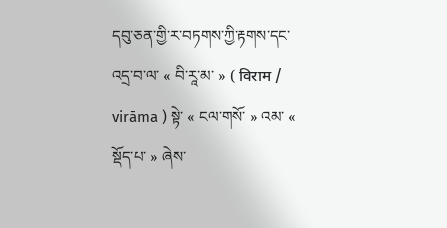དབུ་ཅན་གྱི་ར་བཏགས་ཀྱི་རྟགས་དང་འདྲ་བ་ལ་ « བི་རཱ་མ་ » ( विराम / virāma ) སྟེ་ « ངལ་གསོ་ » འམ་ « སྡོད་པ་ » ཞེས་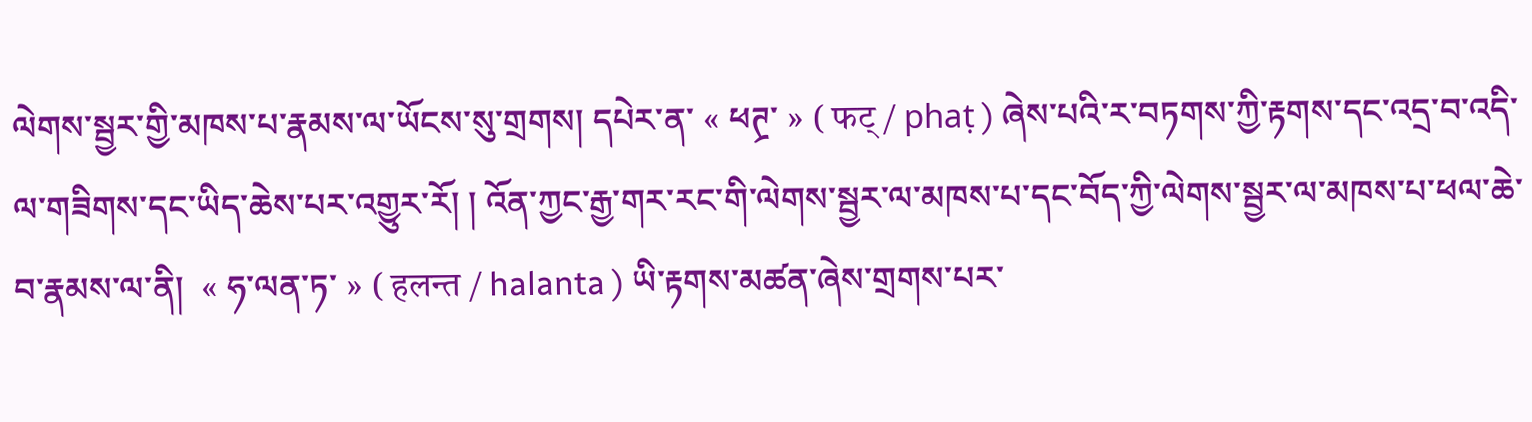ལེགས་སྦྱར་གྱི་མཁས་པ་རྣམས་ལ་ཡོངས་སུ་གྲགས། དཔེར་ན་ « ཕཊྲ་ » ( फट् / phaṭ ) ཞེས་པའི་ར་བཏགས་ཀྱི་རྟགས་དང་འདྲ་བ་འདི་ལ་གཟིགས་དང་ཡིད་ཆེས་པར་འགྱུར་རོ། ། འོན་ཀྱང་རྒྱ་གར་རང་གི་ལེགས་སྦྱར་ལ་མཁས་པ་དང་བོད་ཀྱི་ལེགས་སྦྱར་ལ་མཁས་པ་ཕལ་ཆེ་བ་རྣམས་ལ་ནི།  « ཧ་ལན་ཏ་ » ( हलन्त / halanta ) ཡི་རྟགས་མཚན་ཞེས་གྲགས་པར་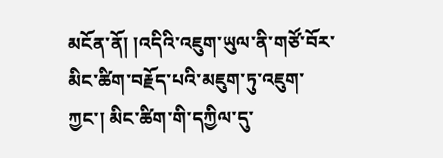མངོན་ནོ། །འདིའི་འཇུག་ཡུལ་ནི་གཙོ་བོར་མིང་ཚིག་བརྗོད་པའི་མཇུག་ཏུ་འཇུག་ཀྱང་། མིང་ཚིག་གི་དཀྱིལ་དུ་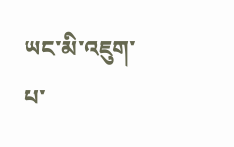ཡང་མི་འཇུག་པ་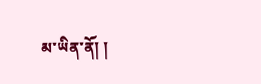མ་ཡིན་ནོ། །